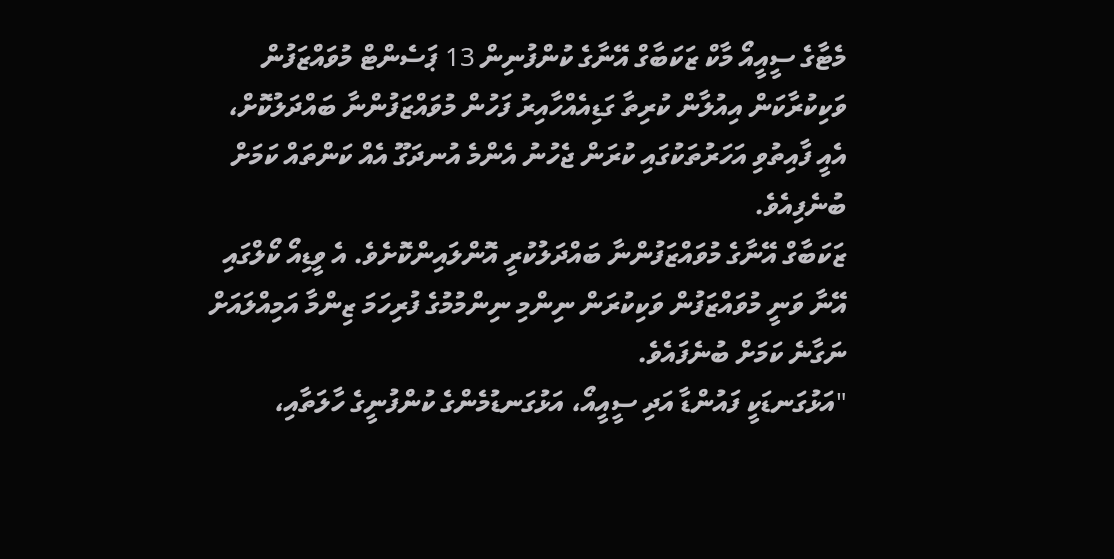މެޓާގެ ސީއީއޯ މާކް ޒަކަބާގް އޭނާގެ ކުންފުނިން 13 ޕަސެންޓް މުވައްޒަފުން ވަކިކުރާކަން އިއުލާން ކުރިތާ ގަޑިއެއްހާއިރު ފަހުން މުވައްޒަފުންނާ ބައްދަލުކޮށް، އެއީ ފާއިތުވި އަހަރުތަކުގައި ކުރަން ޖެހުނު އެންމެ އުނދަގޫ އެއް ކަންތައް ކަމަށް ބުނެފިއެވެ.
ޒަކަބާގް އޭނާގެ މުވައްޒަފުންނާ ބައްދަލުކުރީ އޮންލައިންކޮށެވެ. އެ ވީޑިއޯ ކޯލްގައި އޭނާ ވަނީ މުވައްޒަފުން ވަކިކުރަން ނިންމި ނިންމުމުގެ ފުރިހަމަ ޒިންމާ އަމިއްލައަށް ނަގާނެ ކަމަށް ބުނެފައެވެ.
"އަޅުގަނޑަކީ ފައުންޑާ އަދި ސީއީއޯ، އަޅުގަނޑުމެންގެ ކުންފުނީގެ ހާލަތާއި،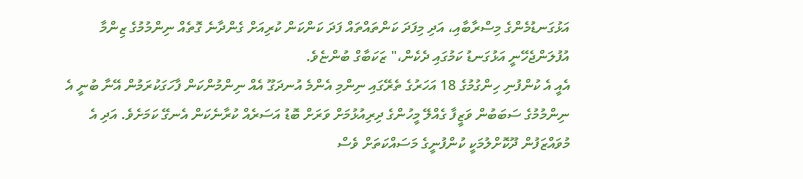އަޅުގަނޑުމެންގެ މިސްރާބާއި، އަދި މިފަދަ ކަންތައްތައް ފަދަ ކަންކަން ކުރިއަށް ގެންދާނެ ގޮތެއް ނިންމުމުގެ ޒިންމާ އުފުލަންޖެހޭނީ އަޅުގަނޑު ކަމުގައި ދެކެން،" ޒަކަބާގް ބުންޏެވެ.
އެއީ އެ ކުންފުނި ހިންގުމުގެ 18 އަހަރުގެ ތެރޭގައި ނިންމި އެންމެ އުނދަގޫ އެއް ނިންމުންކަން ފާހަގަކުރަމުން އޭނާ ބުނީ އެ ނިންމުމުގެ ސަބަބުން ވަޒީފާ ގެއްލޭ މީހުންގެ ދިރިއުޅުމަށް ވަރަށް ބޮޑު އަސަރެއް ކުރާނެކަން އެނގޭ ކަމަށެވެ. އަދި އެ މުވައްޒަފުން ދޫކޮށްލުމަކީ ކުންފުނީގެ މަސައްކަތަށް ވެސް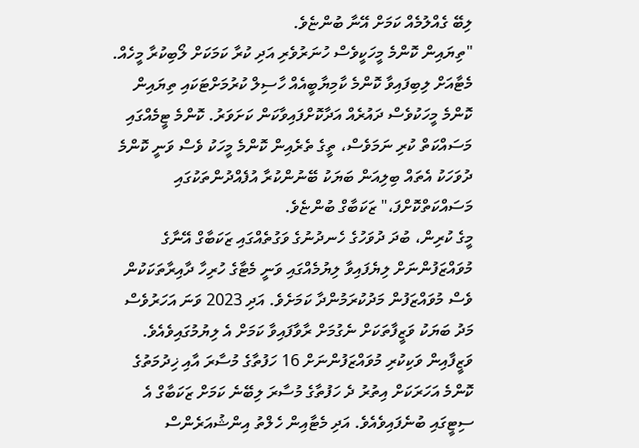ލިބޭ ގެއްލުމެއް ކަމަށް އޭނާ ބުންޏެވެ.
"ތިޔައިން ކޮންމެ މީހަކީވެސް ހުނަރުވެރި އަދި ކުރާ ކަމަކަށް ލޯބިކުރާ މީހެއް. މެޓާއަށް ލިބިފައިވާ ކޮންމެ ކާމިޔާބީއެއް ހާސިލް ކުރުމަށްޓަކައި ތިޔައިން ކޮންމެ މީހަކުވެސް ދައުރެއް އަދާކޮށްފައިވާކަން ކަށަވަރު. ކޮންމެ ޓީމެއްގައި މަސައްކަތް ކުރި ނަމަވެސް، ތީގެ ތެރެއިން ކޮންމެ މީހަކު ވެސް ވަނީ ކޮންމެ ދުވަހަކު އެތައް ބިލިއަން ބަޔަކު ބޭނުންކުރާ އުފެއްދުންތަކުގައި މަސައްކަތްކޮށްފަ،" ޒަކަބާގް ބުންޏެވެ.
މީގެ ކުރިން، ބުދަ ދުވަހުގެ ހެނދުނުގެ ވަގުތެއްގައި ޒަކަބާގް އޭނާގެ މުވައްޒަފުންނަށް ލިޔެފައިވާ ލިޔުމެއްގައި ވަނީ މެޓާގެ ހުރިހާ ދާއިރާތަކަކުން ވެސް މުވައްޒަފުން މަދުކުރަމުންދާ ކަމަށެވެ. އަދި 2023 ވަނަ އަހަރުވެސް މަދު ބަޔަކު ވަޒީފާތަކަށް ނެގުމަށް ރާވާފައިވާ ކަމަށް އެ ލިޔުމުގައިވެއެވެ.
ވަޒީފާއިން ވަކިކުރި މުވައްޒަފުންނަށް 16 ހަފުތާގެ މުސާރަ އާއި ޚިދުމަތުގެ ކޮންމެ އަހަރަކަށް އިތުރު ދެ ހަފުތާގެ މުސާރަ ލިބޭނެ ކަމަށް ޒަކަބާގް އެ ސިޓީގައި ބުނެފައިވެއެވެ. އަދި މެޓާއިން ހެލްތު އިންޝުއަރެންސް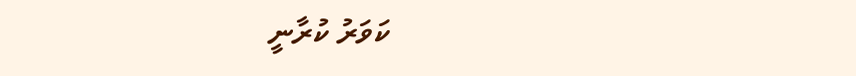ކަވަރު ކުރާނީ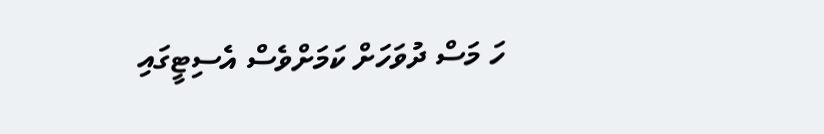ހަ މަސް ދުވަހަށް ކަމަށްވެސް އެސިޓީގައި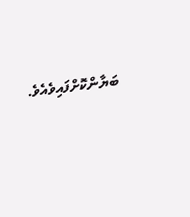ބަޔާންކޮށްފައިވެއެވެ.